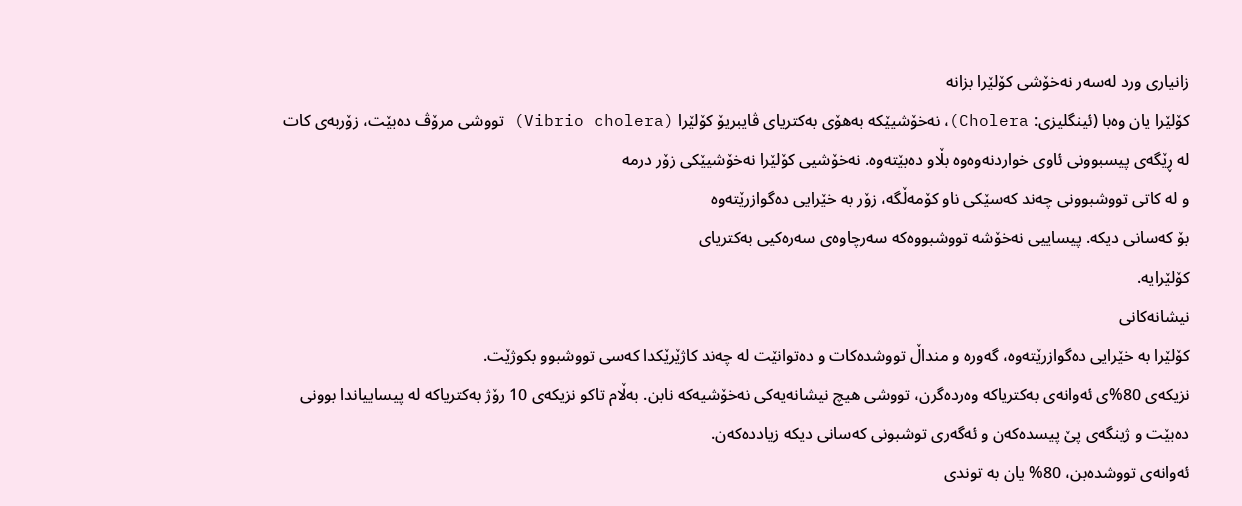زانیاری ورد لەسەر نەخۆشی کۆلێرا بزانە
کۆلێرا یان وەبا (ئینگلیزی: Cholera)، نەخۆشیێکە بەھۆی بەکتریای ڤایبریۆ کۆلێرا (Vibrio cholera) تووشی مرۆڤ دەبێت، زۆربەی کات لە ڕێگەی پیسبوونی ئاوی خواردنەوەوە بڵاو دەبێتەوە. نەخۆشیی کۆلێرا نەخۆشیێکی زۆر درمە
و لە کاتی تووشبوونی چەند کەسێکی ناو کۆمەڵگە، زۆر بە خێرایی دەگوازرێتەوە
بۆ کەسانی دیکە. پیساییی نەخۆشە تووشبووەکە سەرچاوەی سەرەکیی بەکتریای
کۆلێرایە.
نیشانەكانی
كۆلێرا بە خێرایی دەگوازرێتەوە، گەورە و منداڵ تووشدەكات و دەتوانێت لە چەند كاژێرێكدا كەسی تووشبوو بكوژێت.
نزیكەی 80%ی ئەوانەی بەكتریاكە وەردەگرن، تووشی هیچ نیشانەیەكی نەخۆشیەكە نابن. بەڵام تاكو نزیكەی 10 رۆژ بەكتریاكە لە پیساییاندا بوونی دەبێت و ژینگەی پێ پیسدەكەن و ئەگەری توشبونی كەسانی دیكە زیاددەكەن.
ئەوانەی تووشدەبن، 80% یان بە توندی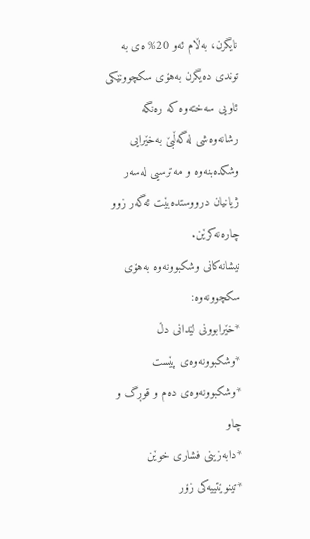نایگرن، بەڵام ئەو 20% ەی بە توندی دەیگرن بەهۆی سكچوونێكی ئاویی سەختەوە كە رەنگە رشانەوەشی لەگەڵبێ بەخێرایی وشكدەبنەوە و مەترسیی لەسەر ژیانیان درووستدەبێت ئەگەر زوو چارەنەكرێن.
نیشانەكانی وشكبوونەوە بەهۆی سكچوونەوە:
*خێرابوونی لێدانی دڵ
*وشكبوونەوەی پێست
*وشكبوونەوەی دەم و قوڕگ و چاو
*دابەزینی فشاری خوێن
*تینوێتییەكی زۆر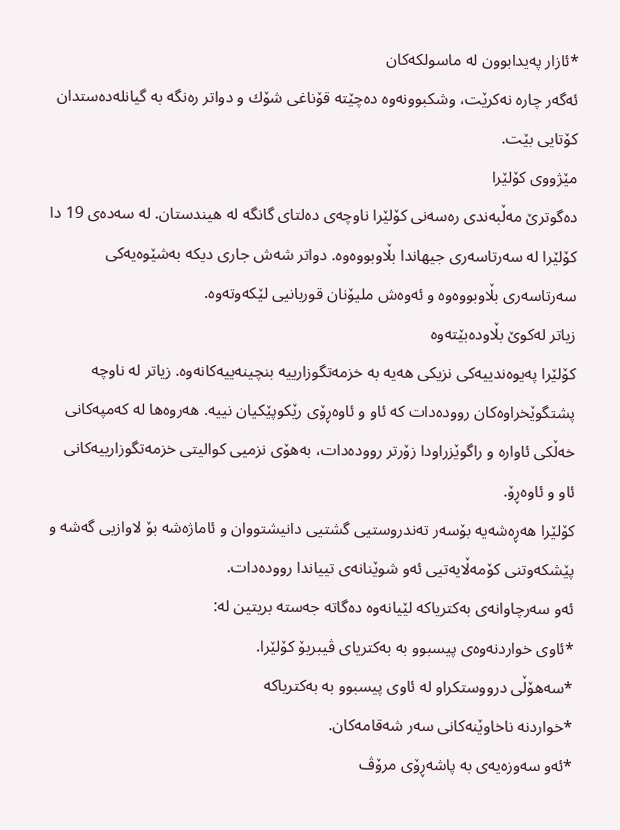*ئازار پەیدابوون لە ماسولكەكان
ئەگەر چارە نەكرێت، وشكبوونەوە دەچێتە قۆناغی شۆك و دواتر رەنگە بە گیانلەدەستدان كۆتایی بێت.
مێژووی كۆلێرا
دەگوترێ مەڵبەندی رەسەنی كۆلێرا ناوچەی دەلتای گانگە لە هیندستان. لە سەدەی 19 دا كۆلێرا لە سەرتاسەری جیهاندا بڵاوبووەوە. دواتر شەش جاری دیكە بەشێوەیەكی سەرتاسەری بڵاوبووەوە و ئەوەش ملیۆنان قوربانیی لێكەوتەوە.
زیاتر لەكوێ بڵاودەبێتەوە
كۆلێرا پەیوەندییەكی نزیكی هەیە بە خزمەتگوزارییە بنچینەییەكانەوە. زیاتر لە ناوچە پشتگوێخراوەكان روودەدات كە ئاو و ئاوەڕۆی رێكوپێكیان نییە. هەروەها لە كەمپەكانی خەڵكی ئاوارە و راگوێزراودا زۆرتر روودەدات، بەهۆی نزمیی كوالیتی خزمەتگوزارییەكانی ئاو و ئاوەڕۆ.
كۆلێرا هەڕەشەیه بۆسەر تەندروستیی گشتیی دانیشتووان و ئاماژەشە بۆ لاوازیی گەشە و پێشكەوتنی كۆمەڵایەتیی ئەو شوێنانەی تییاندا روودەدات.
ئەو سەرچاوانەی بەكتریاكە لێیانەوە دەگاتە جەستە بریتین لە:
*ئاوی خواردنەوەی پیسبوو بە بەكتریای ڤیبریۆ كۆلێرا.
*سەهۆڵی درووستكراو لە ئاوی پیسبوو بە بەكتریاكە
*خواردنە ناخاوێنەكانی سەر شەقامەكان.
*ئەو سەوزەیەی بە پاشەڕۆی مرۆڤ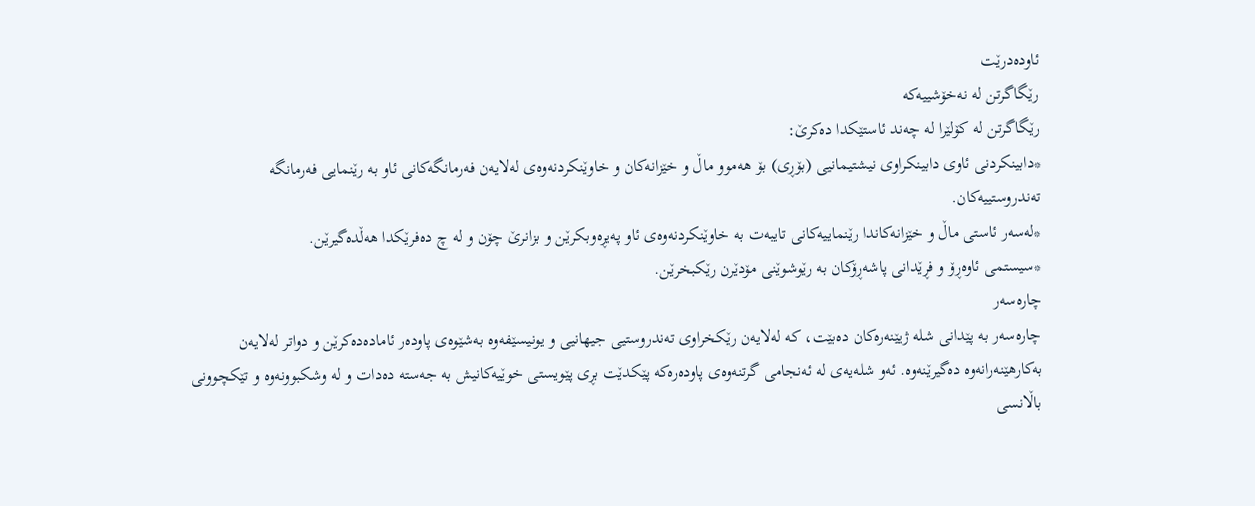ئاودەدرێت
رێگاگرتن لە نەخۆشییەكە
رێگاگرتن لە كۆلێرا لە چەند ئاستێكدا دەكرێ:
*دابینكردنی ئاوی دابینكراوی نیشتیمانیی (بۆڕی) بۆ هەموو ماڵ و خێزانەكان و خاوێنكردنەوەی لەلایەن فەرمانگەكانی ئاو بە رێنمایی فەرمانگە تەندروستییەكان.
*لەسەر ئاستی ماڵ و خێزانەكاندا رێنماییەكانی تایبەت بە خاوێنكردنەوەی ئاو پەیڕەوبكرێن و بزانرێ چۆن و لە چ دەفرێكدا هەڵدەگیرێن.
*سیستمی ئاوەڕۆ و فڕێدانی پاشەڕۆكان بە رێوشوێنی مۆدێرن رێكبخرێن.
چارەسەر
چارەسەر بە پێدانی شلە ژیێنەرەكان دەبێت، كە لەلایەن رێكخراوی تەندروستیی جیهانیی و یونیسێفەوە بەشێوەی پاودەر ئامادەدەكرێن و دواتر لەلایەن بەكارهێنەرانەوە دەگیرێنەوە. ئەو شلەیەی لە ئەنجامی گرتنەوەی پاودەرەكە پێكدێت بڕی پێویستی خوێیەكانیش بە جەستە دەدات و لە وشكبوونەوە و تێكچوونی باڵانسی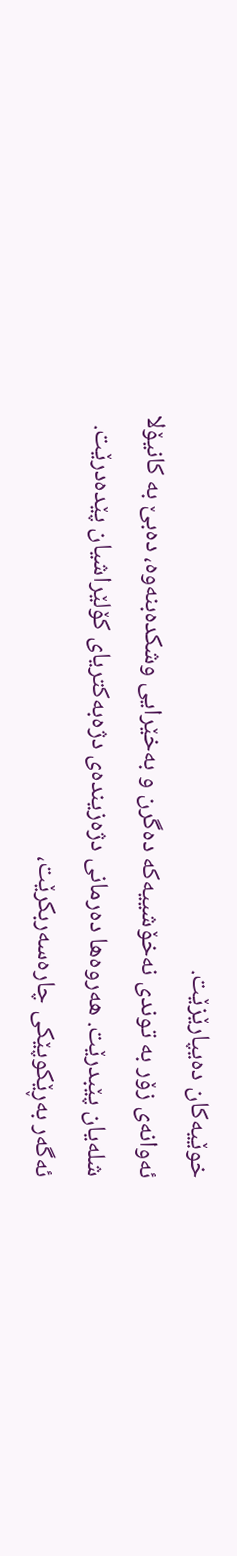خوێیەكان دەیپارێزێت.
ئەوانەی زۆر بە توندی نەخۆشییەكە دەگرن و بەخێرایی وشكدەبنەوە، دەبێ بە كانیۆلا شلەیان پێبدرێت. هەروەها دەرمانی دژەزیندەی دژەبەكتریای كۆلێراشیان پێدەدرێت.
ئەگەر بەڕێكوپێكی چارەسەربكرێت،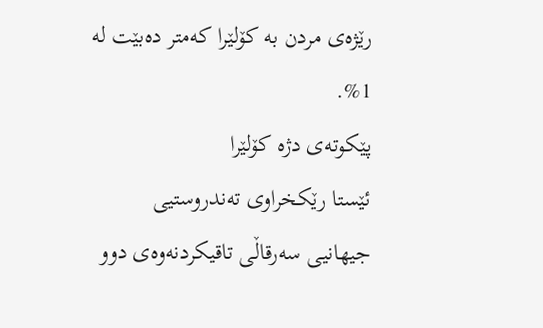رێژەی مردن بە كۆلێرا كەمتر دەبێت لە 1%.
پێكوتەی دژە كۆلێرا
ئێستا رێكخراوی تەندروستیی جیهانیی سەرقاڵی تاقیكردنەوەی دوو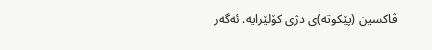ڤاكسین (پێكوتە)ی دژی كۆلێرایە. ئەگەر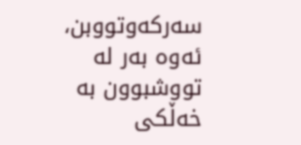سەركەوتووبن، ئەوە بەر لە تووشبوون بە خەڵكی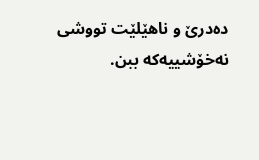دەدرێ و ناهێلێت تووشی نەخۆشییەكە ببن.